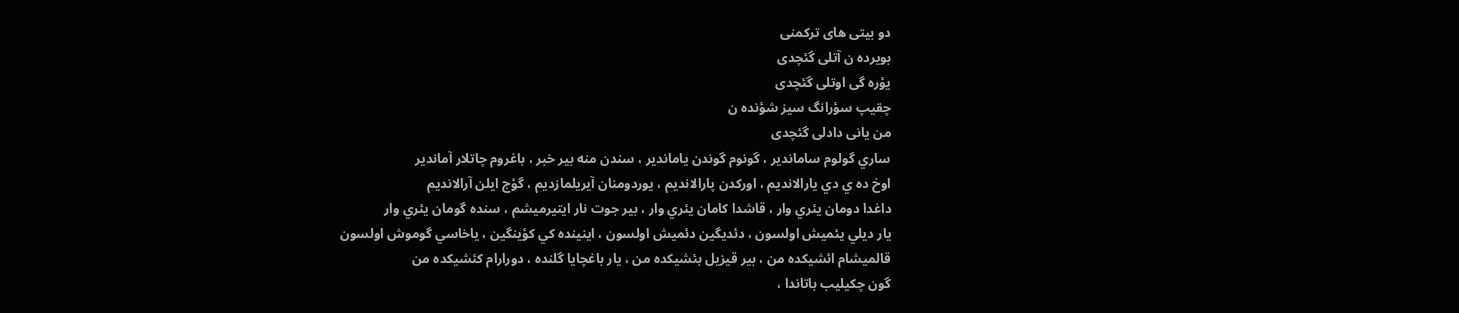دو بیتی های ترکمنی
بویرده ن آتلی گئچدی
یؤره گی اوتلی گئچدی
چقیپ سؤرانگ سیز شؤنده ن
من یانی دادلی گئچدی
ساري گولوم ساماندير ، گونوم گوندن ياماندير ، سندن منه بير خبر ، باغروم چاتلار آماندير
اوخ ده ي دي يارالانديم ، اوركدن پارالانديم ، يوردومنان آيريلمازديم ، گؤج ايلن آرالانديم
داغدا دومان يئري وار ، قاشدا كامان يئري وار ، بير جوت نار ايتيرميشم ، سنده گومان يئري وار
يار ديلي يئميش اولسون ، دئديگين دئميش اولسون ، اينينده كي كؤينگين ، ياخاسي گوموش اولسون
قالميشام ائشيكده من ، بير قيزيل بئشيكده من ، يار باغچايا گلنده ، دورارام كئشيكده من
گون چكيليب باتاندا ،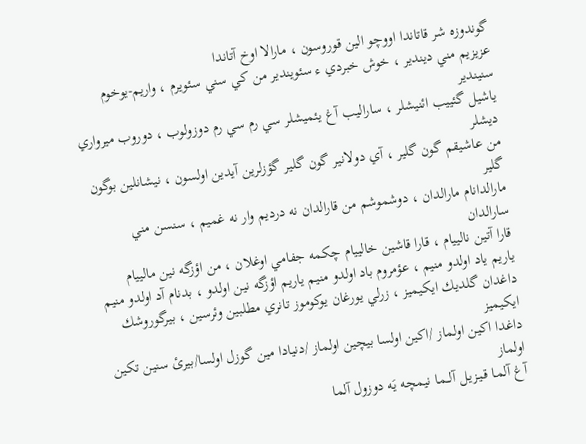گوندوزه شر قاتاندا اووچو الين قوروسون ، مارالا اوخ آتاندا
عزيزيم مني ديندير ، خوش خبردي ء سئويندير من كي سني سئويرم ، واريم-يوخوم سنيندير
ياشيل گئييب ائنيشلر ، ساراليب آغ يئميشلر سي رم سي رم دوزولوب ، دوروب ميرواري ديشلر
من عاشيقم گون گلير ، آي دولانير گون گلير گؤزلرين آيدين اولسون ، نيشانلين بوگون گلير
مارالدانام مارالدان ، دوشموشم من قارالدان نه درديم وار نه غميم ، سنسن مني سارالدان
قارا آتين نالييام ، قارا قاشين خالييام چكمه جفامي اوغلان ، من اؤزگه نين مالييام
ياريم ياد اولدو منيم ، عؤمروم باد اولدو منيم ياريم اؤزگه نين اولدو ، بدنام آد اولدو منيم
داغدان گلديك ايكيميز ، زرلي يورغان يوكوموز تانري مطلبين وئرسين ، بيرگوروشك ايكيميز
داغدا اكين اولماز /اكين اولسا بيچين اولماز /دنيادا مين گوزل اولسا/بيرئ سنين تكين اولماز
آغ آلمـا قـیـزیـل آلــمـا نیمچه یَه دوزول آلما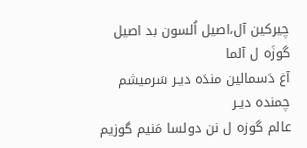چیرکین آل،اصیل اُلسون بد اصیل گوزَه ل آلما
آغ دَسمالین مندَه دیـر سَرمیشم چمنده دیـر
عالم گوزه ل نن دولسا مَنیم گوزیم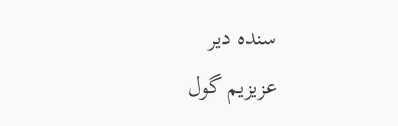سنده دیر
عزیزیم گول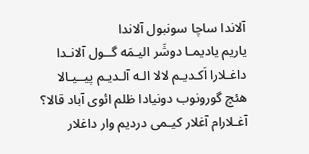آلاندا ساچا سونبول آلاندا
یاریم یادیمـا دوشَر الیـمَه گــول آلانـدا
داغـلارا اَکـدیـم لالا الـه آلـدیـم پیــیـالا
هئچ گورونوب دونیادا ظلم ائوی آباد قالا؟
آغـلارام آغلار کیـمی دردیم وار داغلار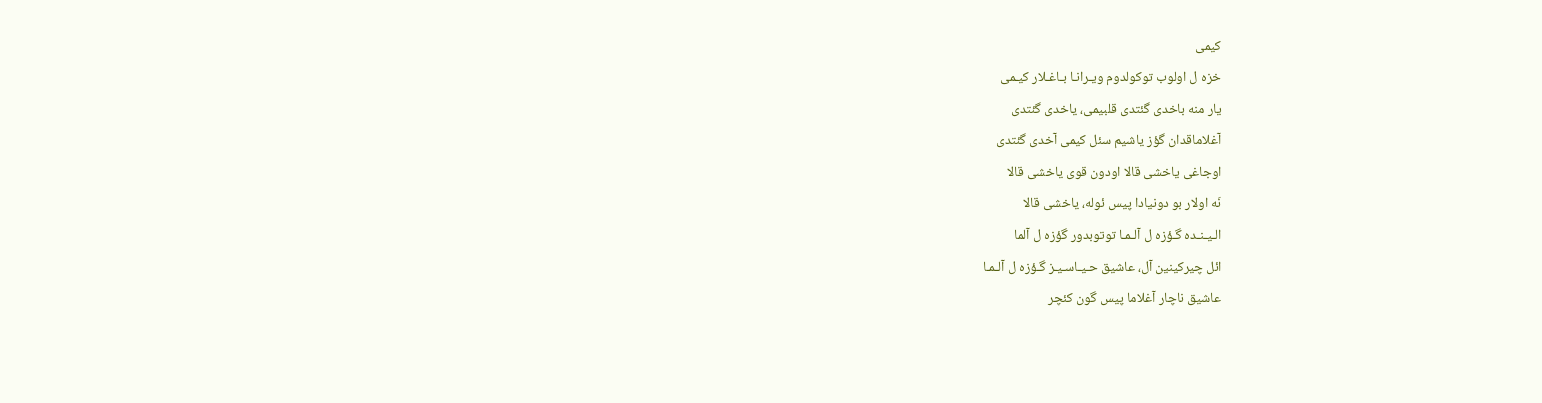کیمی
خزه ل اولوب توکولدوم ویـرانـا بـاغـلار کیـمی
یار منه باخدی گئتدی قلبیمی، یاخدی گئتدی
آغلاماقدان گؤز یاشیم سئل کیمی آخدی گئتدی
اوجاغی یاخشی قالا اودون قوی یاخشی قالا
نَه اولار بو دونیادا پیس ئوله، یاخشی قالا
الـیـنـده گـؤزه ل آلـمـا توتوبدور گؤزه ل آلما
ائل چیرکینین آل، عاشیق حـیـاسـیـز گـؤزه ل آلـمـا
عاشیق ناچار آغلاما پیس گون کئچر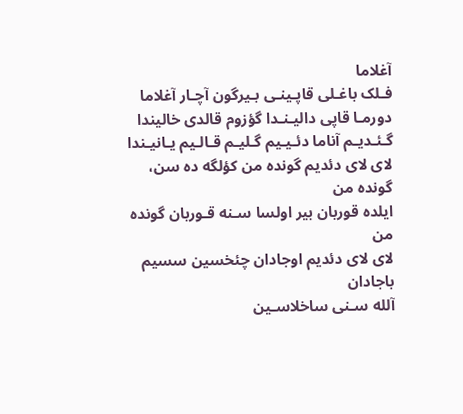آغلاما
فـلک باغـلی قاپـینـی بـیرگون آچـار آغلاما
دورمـا قاپی دالیـنـدا گؤزوم قالدی خالیندا
گـئـدیـم آناما دئـیـیم گـلیـم قـالـیم یـانیـندا
لای لای دئدیم گونده من کؤلگه ده سن، گونده من
ایلده قوربان بیر اولسا سـنه قـوربان گونده من
لای لای دئدیم اوجادان چئخسین سسیم باجادان
آلله سـنی ساخلاسـین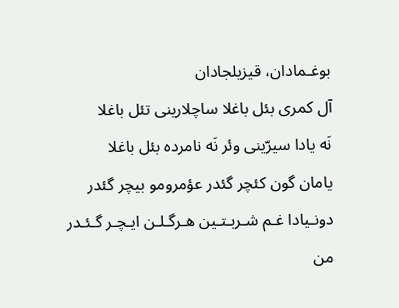بوغـمادان، قیزیلجادان
آل کمری بئل باغلا ساچلارینی تئل باغلا
نَه یادا سیرّینی وئر نَه نامرده بئل باغلا
یامان گون کئچر گئدر عؤمرومو بیچر گئدر
دونـیادا غـم شـربـتـین هـرگـلـن ایـچـر گـئـدر
من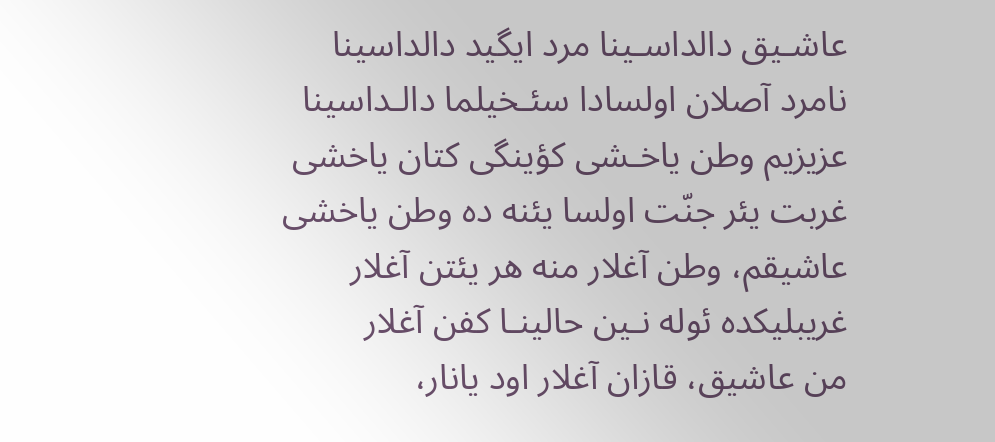عاشـیق دالداسـینا مرد ایگید دالداسینا
نامرد آصلان اولسادا سئـخیلما دالـداسینا
عزیزیم وطن یاخـشی کؤینگی کتان یاخشی
غربت یئر جنّت اولسا یئنه ده وطن یاخشی
عاشیقم، وطن آغلار منه هر یئتن آغلار
غریبلیکده ئوله نـین حالینـا کفن آغلار
من عاشیق، قازان آغلار اود یانار،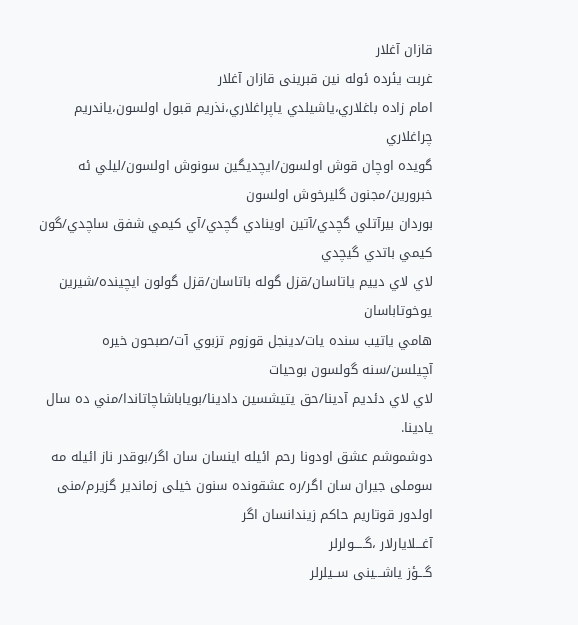قازان آغلار
غربت یئرده ئوله نین قبرینی قازان آغلار
امام زاده باغلاري،ياشيلدي ياپراغلاري،نذريم قبول اولسون،ياندريم چراغلاري
گويده اوچان قوش اولسون/ايچديگين سونوش اولسون/ليلي ئه خبرورين/مجنون گليرخوش اولسون
بوردان بيرآتلي گچدي/آتين اوينادي گچدي/آي كيمي شفق ساچدي/گون كيمي باتدي گيچدي
لاي لاي دييم ياتاسان/قزل گوله باتاسان/قزل گولون ايچينده/شيرين يوخوتاباسان
هامي ياتيب سنده يات/دينجل قوزوم تزبوي آت/صبحون خيره آچيلسن/سنه گولسون بوحيات
لاي لاي دئديم آدينا/حق يتيشسين دادينا/بوياباشاچاتاندا/مني ده سال يادينا.
دوشموشم عشق اودونا رحم ائیله اینسان سان اگر/بوقدر ناز ائیله مه سوملی جیران سان اگر/ره عشقونده سنون خیلی زماندیر گزیرم/منی اولدور قوتاریم حاکم زیندانسان اگر
آغـــلایارلار ،گـــــولرلر
گـــؤز یاشـــینی ســیلرلر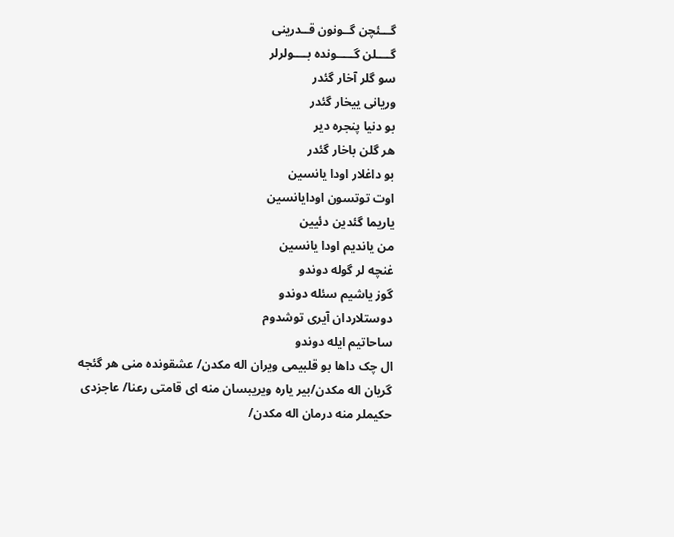گـــئچن گــونون قــدرینی
گــــلن گـــــونده بــــولرلر
سو گلر آخار گئدر
وریانی ییخار گئدر
بو دنیا پنجره دیر
هر گلن باخار گئدر
بو داغلار اودا یانسین
اوت توتسون اودایانسین
یاریما گئدین دئیین
من یاندیم اودا یانسین
غنچه لر گوله دوندو
گوز یاشیم سئله دوندو
دوستلاردان آیری توشدوم
ساحاتیم ایله دوندو
ال چک داها بو قلبیمی ویران اله مکدن/ عشقونده منی هر گئجه گریان اله مکدن/بیر یاره ویریبسان منه ای قامتی رعنا/ عاجزدی حکیملر منه درمان اله مکدن/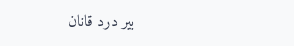بیر درد قانان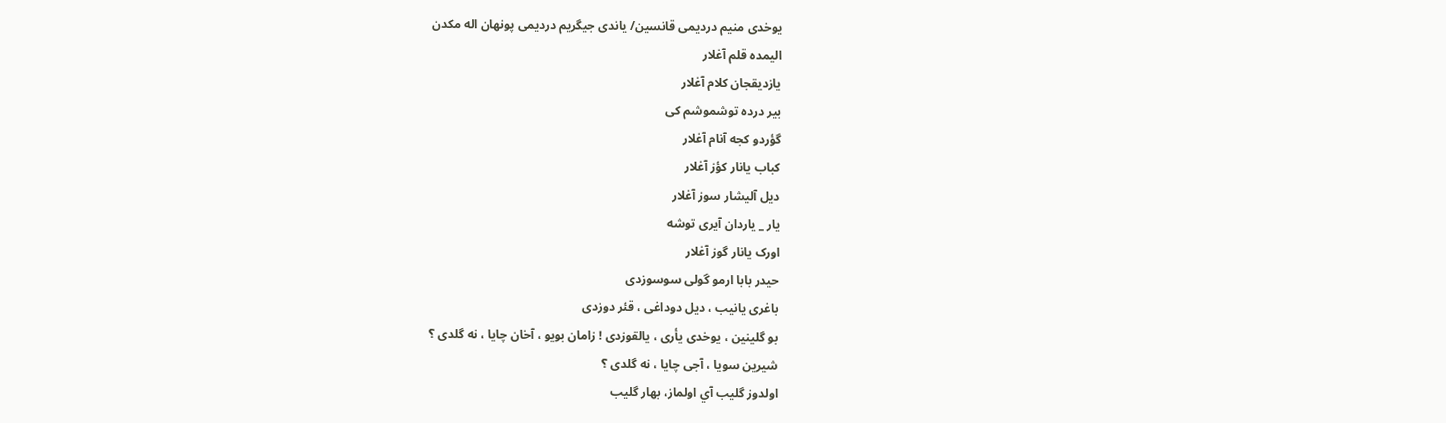یوخدی منیم دردیمی قانسین/ یاندی جیگریم دردیمی پونهان اله مکدن
الیمده قلم آغلار
یازدیقجان کلام آغلار
بیر درده توشموشم کی
گؤردو کجه آنام آغلار
کباب یانار کؤز آغلار
دیل آلیشار سوز آغلار
یار _ یاردان آیری توشه
اورک یانار گوز آغلار
حیدر بابا ارمو گولی سوسوزدی
باغری یانیب ، دیل دوداغی ، قئر دوزدی
بو گلینین ، یوخدی یأری ، یالقوزدی ! زامان بویو ، آخان چایا ، نه گلدی ؟
شیرین سویا ، آجی چایا ، نه گلدی ؟
اولدوز گليب آي اولماز، بهار گليب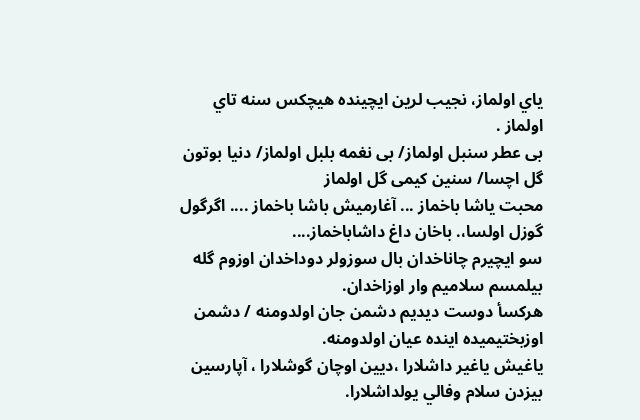ياي اولماز، نجيب لرين ايچينده هيچكس سنه تاي اولماز .
بی عطر سنبل اولماز/ بی نغمه بلبل اولماز/ دنیا بوتون گل اچسا/ سنین کیمی گل اولماز
محبت ياشا باخماز ... آغارميش باشا باخماز .... اگرگول گوزل اولسا،. باخان داغ داشاباخماز....
سو ايچيرم چاناخدان بال سوزولر دوداخدان اوزوم گله بيلمسم سلاميم وار اوزاخدان.
هرکسأ دوست دیدیم دشمن جان اولدومنه / دشمن اوزبختیمیده اینده عیان اولدومنه.
ياغيش ياغير داشلارا ،ديين اوچان گوشلارا ، آپارسين بيزدن سلام وفالي يولداشلارا.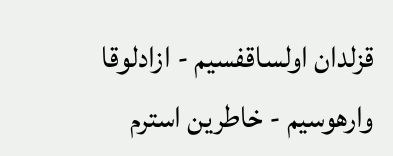قزلدان اولساقفسيم - ازادلوقا وارهوسيم - خاطرين استرم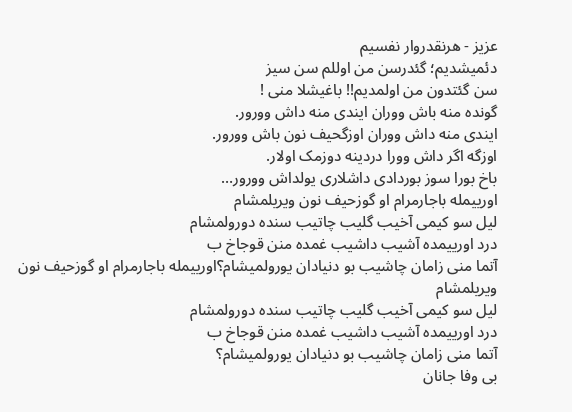عزيز - هرنقدروار نفسيم
دئمیشدیم؛ گئدرسن من اوللم سن سیز
سن گئتدون من اولمدیم!! باغیشلا منی !
گونده منه باش ووران ایندی منه داش وورور.
ایندی منه داش ووران اوزگحیف نون باش وورور.
اوزگه اگر داش وورا دردینه دوزمک اولار.
باخ بورا سوز بوردادی داشلاری یولداش وورور…
اورییمله باجارمرام او گوزحیف نون ویریلمشام
لیل سو کیمی آخیب گلیب چاتیب سنده دورولمشام
درد اورییمده آشیب داشیب غمده منن قوجاخ ب
آتما منی زامان چاشیب بو دنیادان یورولمیشام؟اورییمله باجارمرام او گوزحیف نون ویریلمشام
لیل سو کیمی آخیب گلیب چاتیب سنده دورولمشام
درد اورییمده آشیب داشیب غمده منن قوجاخ ب
آتما منی زامان چاشیب بو دنیادان یورولمیشام؟
بی وفا جانان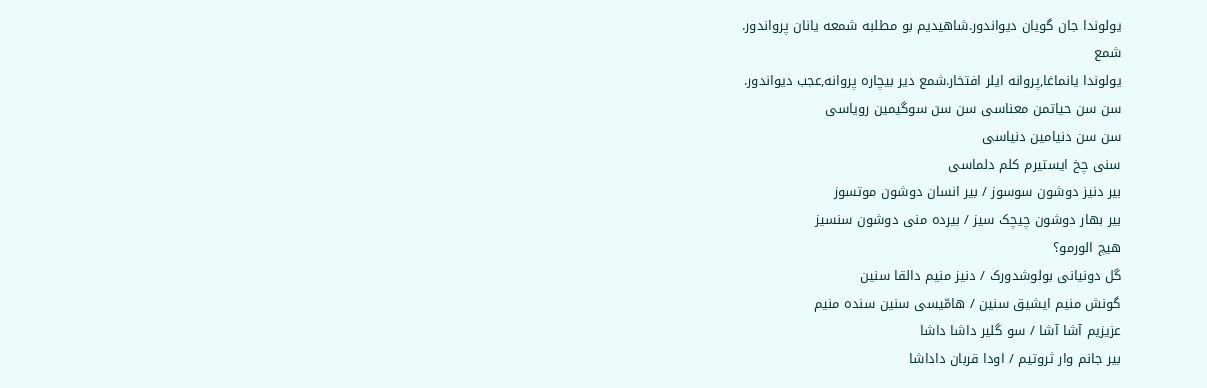یولوندا جان گویان دیواندور.شاهیدیم بو مطلبه شمعه یانان پرواندور.
شمع
یولوندا یانماغا,پروانه ایلر افتخار.شمع دیر بیچاره پروانه,عجب دیواندور.
سن سن حیاتمن معناسی سن سن سوگیمین رویاسی
سن سن دنیامین دنیاسی
سنی چخ ایستیرم کلم دلماسی
بیر دنیز دوشون سوسوز / بیر انسان دوشون موتسوز
بیر بهار دوشون چیچک سیز / بیرده منی دوشون سنسیز
هیچ الورمو؟
گل دونیانی بولوشدورک / دنیز منیم دالقا سنین
گونش منیم ایشیق سنین / هامّیسی سنین سنده منیم
عزیزیم آشا آشا / سو گلیر داشا داشا
بیر جانم وار ثروتیم / اودا قربان داداشا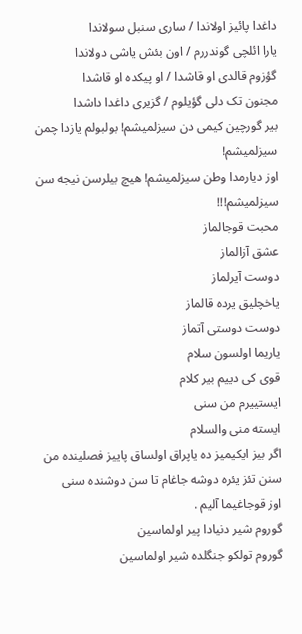داغدا پائیز اولاندا / ساری سنبل سولاندا
یارا ائلچی گوندررم / اون بئش یاشی دولاندا
گؤزوم قالدی او قاشدا / او پیکده او قاشدا
مجنون تک دلی گؤیلوم / گزیری داغدا داشدا
بیر گورچین کیمی دن سیزلمیشم! بولبولم یازدا چمن سیزلمیشم!
اوز دیارمدا وطن سیزلمیشم! هیچ بیلرسن نیجه سن سیزلمیشم!!!
محبت قوجالماز
عشق آزالماز
دوست آیرلماز
یاخچلیق یرده قالماز
دوست دوستی آتماز
یاریما اولسون سلام
قوی کی دییم بیر کلام
ایستییرم من سنی
ایسته منی والسلام
اگر بیز ایکیمیز ده یاپراق اولساق پاییز فصلینده من
سنن تئز یئره دوشه جاغام تا سن دوشنده سنی
اوز قوجاغیما آلیم .
گوروم شیر دنیادا پیر اولماسین
گوروم تولکو جنگلده شیر اولماسین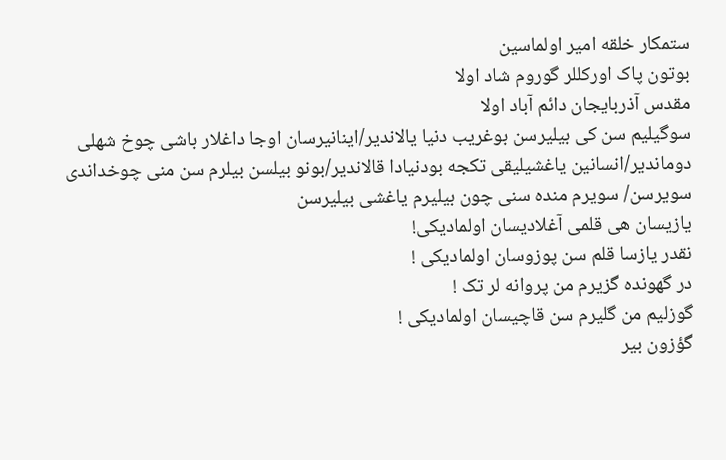ستمکار خلقه امیر اولماسین
بوتون پاک اورکللر گوروم شاد اولا
مقدس آذربایجان دائم آباد اولا
سوگیلیم سن کی بیلیرسن بوغریب دنیا یالاندیر/اینانیرسان اوجا داغلار باشی چوخ شهلی دوماندیر/انسانین یاغشیلیقی تکجه بودنیادا قالاندیر/بونو بیلسن بیلرم سن منی چوخداندی سویرسن/ سویرم منده سنی چون بیلیرم یاغشی بیلیرسن
یازیسان هی قلمی آغلادیسان اولمادیکی!
نقدر یازسا قلم سن پوزوسان اولمادیکی !
در گهونده گزیرم من پروانه لر تک !
گوزلیم من گلیرم سن قاچیسان اولمادیکی !
گؤزون بیر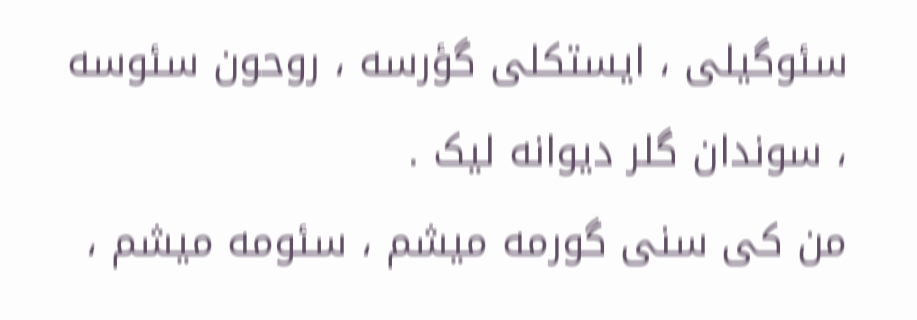سئوگیلی ، ایستکلی گؤرسه ، روحون سئوسه ، سوندان گلر دیوانه لیک .
من کی سنی گورمه میشم ، سئومه میشم ،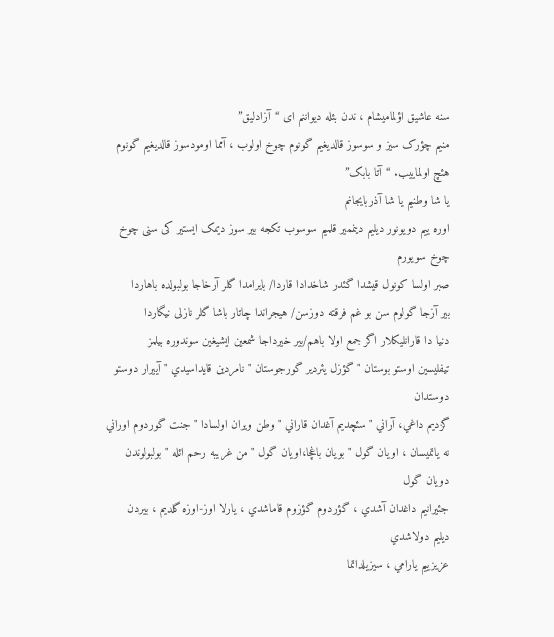سنه عاشیق اؤلمامیشام ، ندن بئله دیواننم ای “آزادلیق”
منیم چؤرک سیز و سوسوز قالدیغیم گونوم چوخ اولوب ، آمما اومودسوز قالدیغیم گونوم هئچ اولماییب. “آتا بابک”
یا شا وطنیم یا شا آذربایجانم
اوره ییم دویونور دیلیم دینممیر قلمیم سوسوب تکجه بیر سوز دیمک ایستیر کی سنی چوخ چوخ سویورم
صبر اولسا کونول قیشدا گئدر شاخدادا قاردا/ بایرامدا گلر آرخاجا بولبولده باهاردا
بیر آزجا گولوم سن بو غم فرقته دوزسن/ هیجراندا چاتار باشا گلر نازلی نیگاردا
دنیا دا قارانلیکلار اگر جمع اولا باهم/بیر خیرداجا شمعین ایشیغین سوندوره بیلمز
تيفليسين اوستو بوستان " گؤزل يئردير گورجوستان " نامردين قايداسيدي " آييرار دوستو دوستدان
گزديم داغي، آراني " سئچديم آغدان قاراني " وطن ويران اولسادا " جنت گوردوم اوراني
نه ياتميسان ، اويان گول " بويان باغچا،اويان گول " من غريبه رحم ائله " بولبولوندن دويان گول
جئيرانيم داغدان آشدي ، گؤردوم گؤزوم قاماشدي ، يارلا اوز-اوزه گلديم ، بيردن ديليم دولاشدي
عزيزييم يارامي ، سيزيلداتما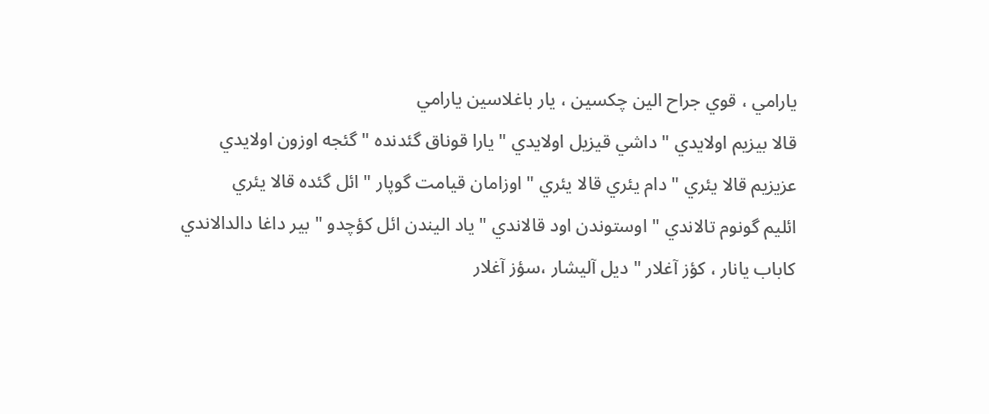يارامي ، قوي جراح الين چكسين ، يار باغلاسين يارامي
قالا بيزيم اولايدي " داشي قيزيل اولايدي " يارا قوناق گئدنده " گئجه اوزون اولايدي
عزيزيم قالا يئري " دام يئري قالا يئري " اوزامان قيامت گوپار " ائل گئده قالا يئري
ائليم گونوم تالاندي " اوستوندن اود قالاندي " ياد اليندن ائل كؤچدو " بير داغا دالدالاندي
كاباب يانار ، كؤز آغلار " ديل آليشار ،سؤز آغلار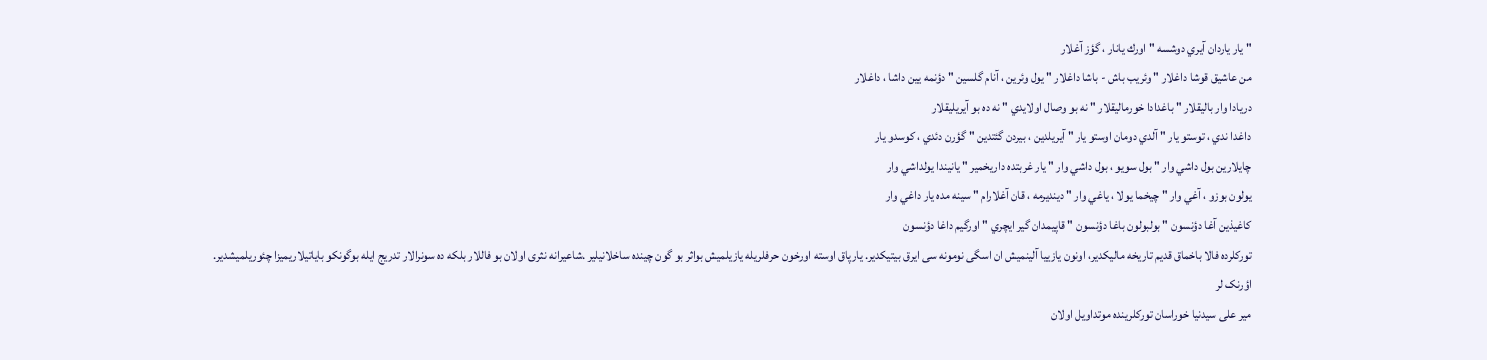" يار ياردان آيري دوشسه " اورك يانار ، گؤز آغلار
من عاشيق قوشا داغلار " وئريب باش - باشا داغلار " يول وئرين ، آنام گلسين " دؤنمه يين داشا ، داغلار
دريادا وار باليقلار " باغدادا خورماليقلار " نه بو وصال اولايدي " نه ده بو آيريليقلار
داغدا ندي ، توستو يار " آلدي دومان اوستو يار " آيريلدين ، بيردن گئتدين " گؤرن دئدي ، كوسدو يار
چايلارين بول داشي وار " بول سويو ، بول داشي وار " يار غربتده داريخمير " يانيندا يولداشي وار
یولون بوزو ، آغي وار " چيخما يولا ، ياغي وار " دينديرمه ، قان آغلارام " سينه مده يار داغي وار
كاغيذين آغا دؤنسون " بولبولون باغا دؤنسون " قاپيمدان گير ايچري " اورگيم داغا دؤنسون
توركلرده فالا باخماق قدیم تاریخه مالیكدیر، اونون یازییا آلینمیش ان اسگی نومونه سی ایرق بیتیكدیر. یارپاق اوسته اورخون حرفلریله یازیلمیش بواثر بو گون چینده ساخلانیلیر .شاعیرانه نثری اولان بو فاللار بلكه ده سونرالار تدریج ایله بوگونكو بایاتیلاریمیزا چئوریلمیشدیر.
اؤرنک لر
میر علی سیدنیا خوراسان توركلرینده موتداویل اولان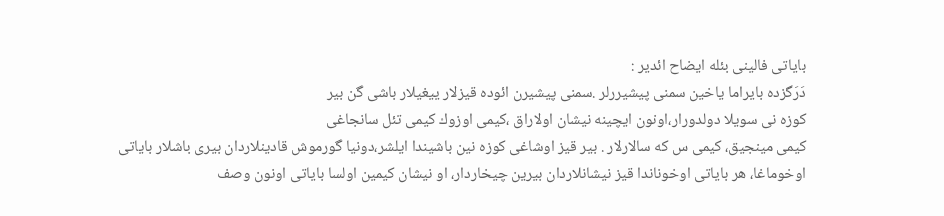بایاتی فالینی بئله ایضاح ائدیر :
دَرَگزده بایراما یاخین سمنی پیشیررلر .سمنی پیشیرن ائوده قیزلار ییغیلار باشی گن بیر
كوزه نی سویلا دولدورار،اونون ایچینه نیشان اولاراق ،كیمی اوزوك كیمی تئل سانجاغی
كیمی مینجیق، كیمی س كه سالارلار . بیر قیز اوشاغی كوزه نین باشیندا ایلشر،دونیا گورموش قادینلاردان بیری باشلار بایاتی اوخوماغا، هر بایاتی اوخوناندا قیز نیشانلاردان بیرین چیخاردار، او نیشان كیمین اولسا بایاتی اونون وصف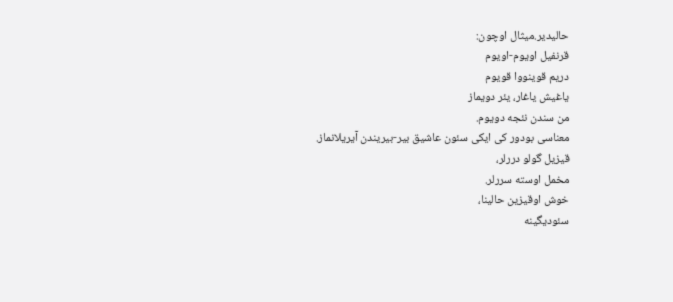حالیدیر.میثال اوچون:
قرنفیل اویوم-اویوم
دریم قوینووا قویوم
یاغیش یاغار، یئر دویماز
من سندن نئجه دویوم.
معناسی بودور كی ایكی سئون عاشیق بیر-بیریندن آیریلانماز.
قیزیل گولو دررلر،
مخمل اوسته سررلر.
خوش اوقیزین حالینا،
سئودیگینه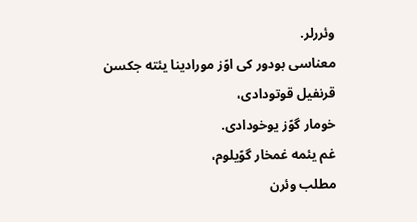وئررلر.
معناسی بودور كی اوًز مورادینا یئته جكسن
قرنفیل قوتودادی،
خومار گوًز یوخودادی.
غم یئمه غمخار گوًیلوم،
مطلب وئرن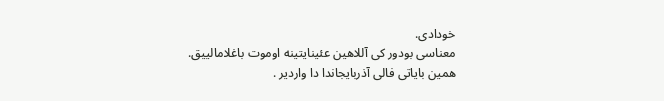خودادی.
معناسی بودور كی آللاهین عئینایتینه اوموت باغلامالییق.
همین بایاتی فالی آذربایجاندا دا واردیر .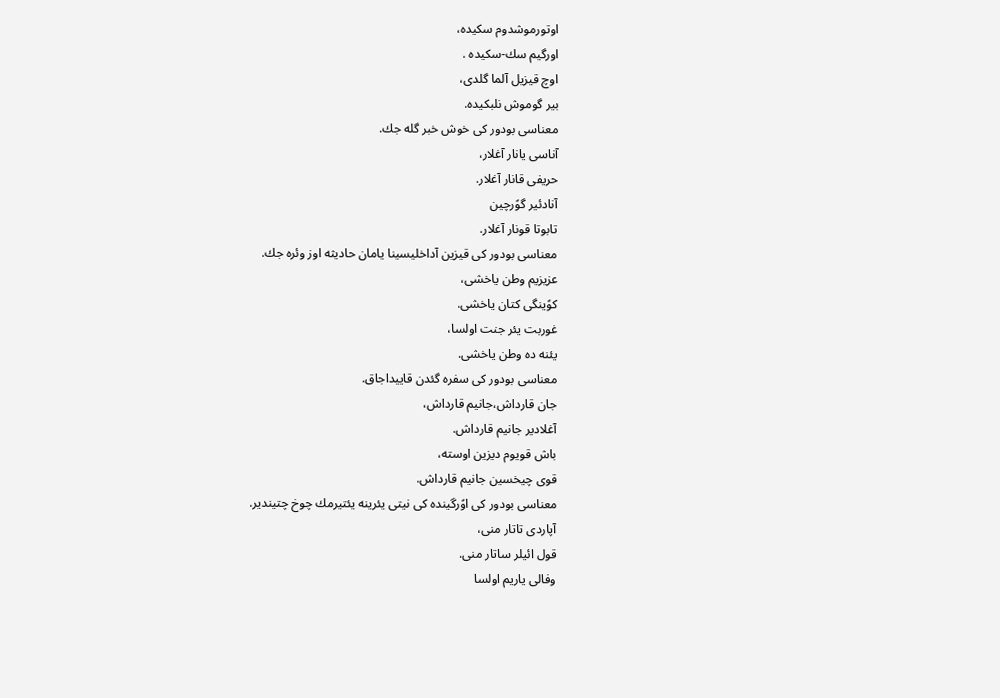اوتورموشدوم سكیده،
اورگیم سك-سكیده .
اوچ قیزیل آلما گلدی،
بیر گوموش نلبكیده.
معناسی بودور كی خوش خبر گله جك.
آناسی یانار آغلار،
حریفی قانار آغلار.
آنادئیر گوًرچین
تابوتا قونار آغلار.
معناسی بودور كی قیزین آداخلیسینا یامان حادیثه اوز وئره جك.
عزیزیم وطن یاخشی،
كوًینگی كتان یاخشی.
غوربت یئر جنت اولسا،
یئنه ده وطن یاخشی.
معناسی بودور كی سفره گئدن قاییداجاق.
جان قارداش،جانیم قارداش،
آغلادیر جانیم قارداش.
باش قویوم دیزین اوسته،
قوی چیخسین جانیم قارداش.
معناسی بودور كی اوًرگینده كی نیتی یئرینه یئتیرمك چوخ چتیندیر.
آپاردی تاتار منی،
قول ائیلر ساتار منی.
وفالی یاریم اولسا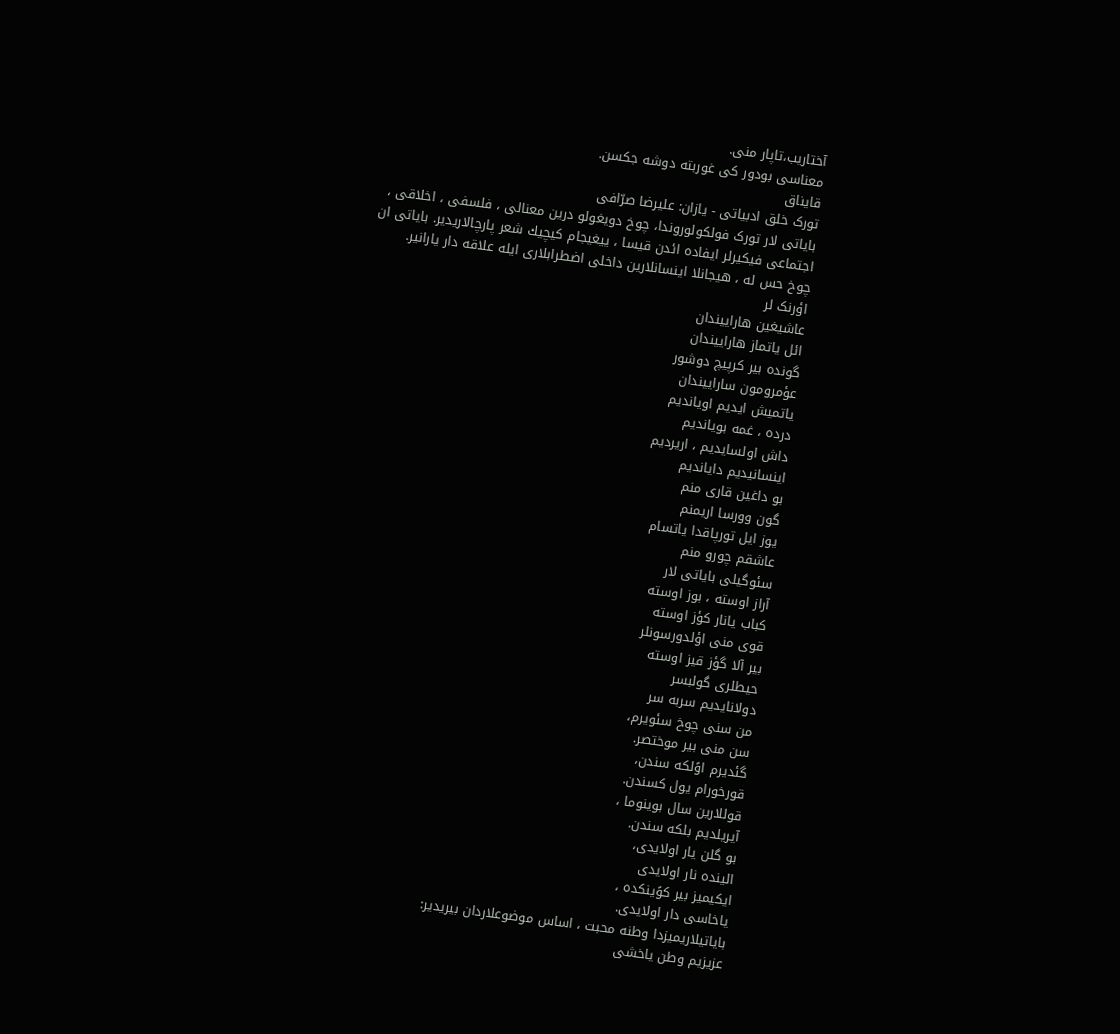آختاریب،تاپار منی.
معناسی بودور كی غوربته دوشه جكسن.
قایناق
تورک خلق ادبیاتی - یازان: علیرضا صرّافی
بایاتی لار تورک فولکولوروندا، چوخ دویغولو درین معنالی ، فلسفی ، اخلاقی ، اجتماعی فیكیرلر ایفاده ائدن قیسا ، ییغیجام كیچیك شعر پارچالاریدیر. بایاتی ان چوخ حس له ، هیجانلا اینسانلارین داخلی اضطرابلاری ایله علاقه دار یارانیر.
اؤرنک لر
عاشیغین هاراییندان
ائل یاتماز هاراییندان
گونده بیر كرپیچ دوشور
عؤمرومون ساراییندان
یاتمیش ایدیم اویاندیم
درده ، غمه بویاندیم
داش اولسایدیم ، اریردیم
اینسانیدیم دایاندیم
بو داغین قاری منم
گون وورسا اریمنم
یوز ایل تورپاقدا یاتسام
عاشقم چورو منم
سئوگیلی بایاتی لار
آراز اوسته ، بوز اوسته
كباب یانار كؤز اوسته
قوی منی اؤلدورسونلر
بیر آلا گؤز قیز اوسته
حیطلری گولبسر
دولانایدیم سربه سر
من سنی چوخ سئویرم،
سن منی بیر موختصر.
گئدیرم اوًلكه سندن،
قورخورام یول كسندن.
قوللارین سال بوینوما ،
آیریلدیم بلكه سندن.
بو گلن یار اولایدی،
الینده نار اولایدی
ایكیمیز بیر كوًینكده ،
یاخاسی دار اولایدی.
بایاتیلاریمیزدا وطنه محبت ، اساس موضوعلاردان بیریدیر:
عزیزیم وطن یاخشی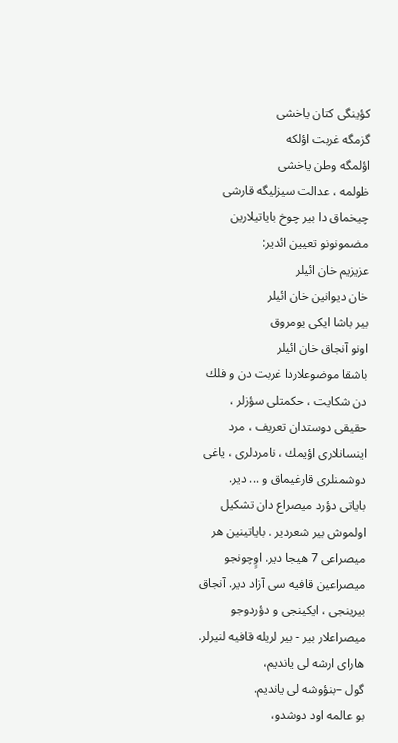كؤینگی كتان یاخشی
گزمگه غربت اؤلكه
اؤلمگه وطن یاخشی
ظولمه ، عدالت سیزلیگه قارشی چیخماق دا بیر چوخ بایاتیلارین مضمونونو تعیین ائدیر:
عزیزیم خان ائیلر
خان دیوانین خان ائیلر
بیر باشا ایكی یومروق
اونو آنجاق خان ائیلر
باشقا موضوعلاردا غربت دن و فلك دن شكایت ، حكمتلی سؤزلر ، حقیقی دوستدان تعریف ، مرد اینسانلاری اؤیمك ، نامردلری ، یاغی دوشمنلری قارغیماق و ... دیر.
بایاتی دؤرد میصراع دان تشكیل اولموش بیر شعردیر . بایاتینین هر میصراعی 7 هیجا دیر. اوٍچونجو میصراعین قافیه سی آزاد دیر. آنجاق بیرینجی ، ایكینجی و دؤردوجو میصراعلار بیر - بیر لریله قافیه لنیرلر.
هارای ارشه لی یاندیم،
گول –بنؤوشه لی یاندیم.
بو عالمه اود دوشدو،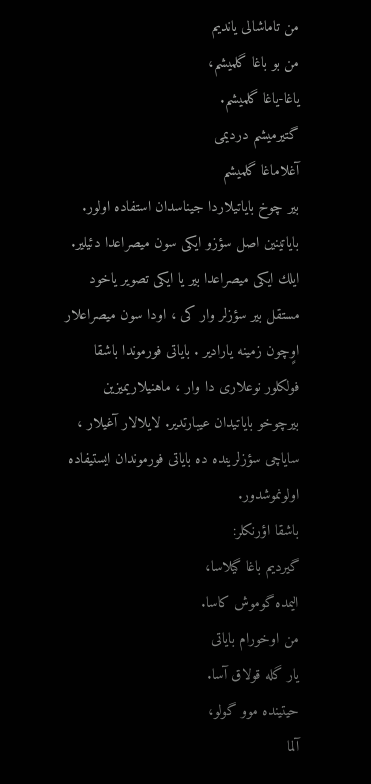من تاماشالی یاندیم
من بو باغا گلمیشم،
یاغا-یاغا گلمیشم.
گتیرمیشم دردیمی
آغلاماغا گلمیشم
بیر چوخ بایاتیلاردا جیناسدان استفاده اولور. بایاتینین اصل سؤزو ایكی سون میصراعدا دئیلیر. ایلك ایكی میصراعدا بیر یا ایكی تصویر یاخود مستقل بیر سؤزلر وار كی ، اودا سون میصراعلار اوٍچون زمینه یارادیر . بایاتی فورموندا باشقا فولكلور نوعلاری دا وار ، ماهنیلاریمیزین بیرچوخو بایاتیدان عیبارتدیر. لایلالار آغیلار ، سایاچی سؤزلرینده ده بایاتی فورموندان ایستیفاده اولونموشدور.
باشقا اؤرنكلر:
گیردیم باغا گیلاسا،
الیمده گوموش كاسا.
من اوخورام بایاتی
یار گله قولاق آسا.
حیتینده موو گولو،
آلما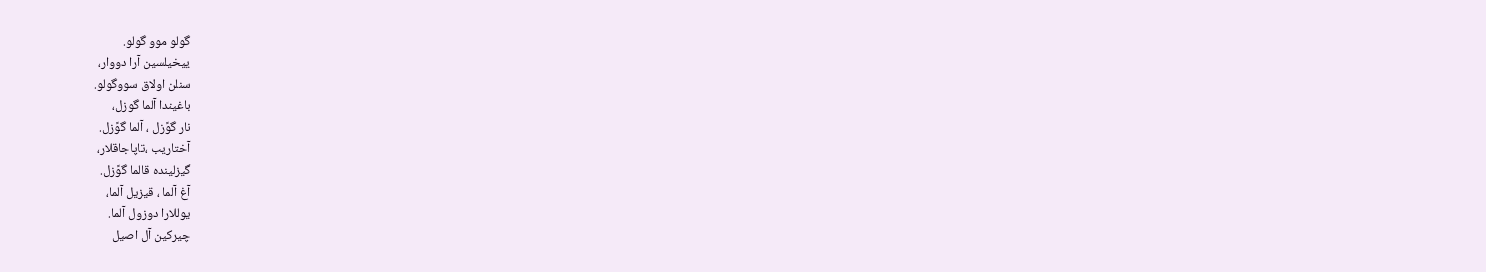گولو موو گولو.
ییخیلسین آرا دووار،
سنلن اولاق سووگولو.
باغیندا آلما گوزل،
نار گوًزل ، آلما گوًزل.
آختاریب ،تاپاجاقلار،
گیزلینده قالما گوًزل.
آغ آلما ، قیزیل آلما،
یوللارا دوزول آلما.
چیركین آل اصیل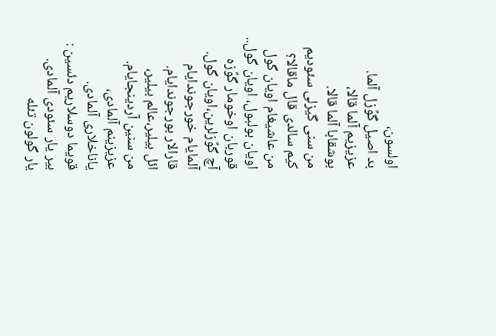اولسون،
بد اصیل گوًزل آلما.
عزیزیم آلما قالا،
بوشقابا آلما قالا.
من سنی گیزلی سئودیم
كیم سالدی قال ماقالا؟
من عاشیغام اویان گول
اویان بولبول، اویان گول..
قوربان اوخومار گوًزه
آچ گوًزلرین،اویان گول.
آلمایام خورجوندایام
قارالار بورجوندایام.
ائل بیلیر،عالم بیلیر،
من سنین آردینجایام.
عزیزینم آلمادی،
یاناخلاری آلمادی.
قویما دوسلاریم دئسین :
بیر یار سئودی آلمادی.
یار گولون تئله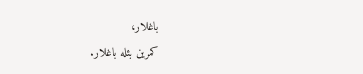باغلار،
كمرین بئله باغلار.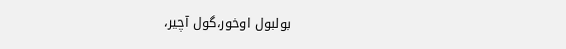بولبول اوخور،گول آچیر،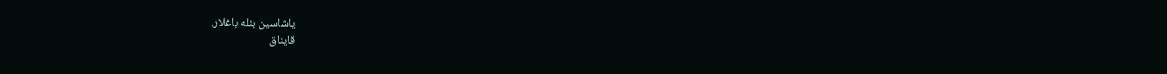یاشاسین بئله باغلار.
قایناق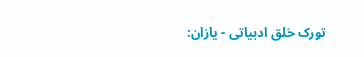تورک خلق ادبیاتی - یازان: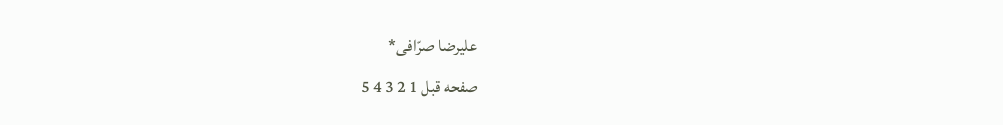علیرضا صرّافی*
صفحه قبل 1 2 3 4 5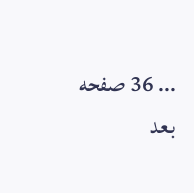... 36 صفحه بعد